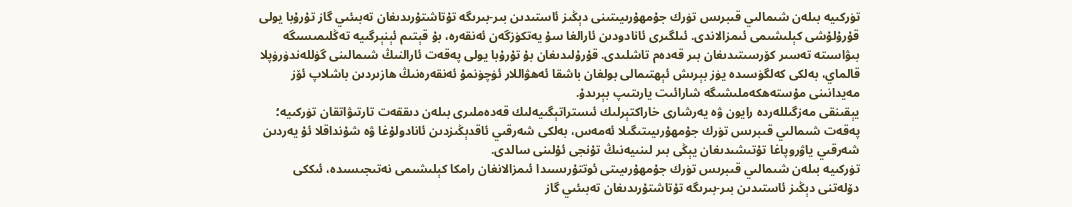تۈركىيە بىلەن شىمالىي قىبرىس تۈرك جۇمھۇرىيىتىنى دېڭىز ئاستىدىن بىر-بىرىگە تۇتاشتۇرىدىغان تەبىئىي گاز تۇرۇبا يولى قۇرۇلۇشى كېلىشىمى ئىمزالاندى. ئىلگىرى ئانادودىن ئارالغا سۇ يەتكۈزگەن ئەنقەرە، بۇ قېتىم ئېنېرگىيە تەڭلىمىسىگە بىۋاسىتە تەسىر كۆرسىتىدىغان بىر قەدەم تاشلىدى. قۇرۇلىدىغان بۇ تۇرۇبا يولى پەقەت ئارالنىڭ شىمالىنى گۈللەندۈرۈپلا قالماي، بەلكى كەلگۈسىدە يۈز بېرىش ئېھتىمالى بولغان باشقا ئەھۋاللار ئۈچۈنمۇ ئەنقەرەنىڭ ھازىردىن باشلاپ ئۆز مەيدانىنى مۇستەھكەملىشىگە شارائىت يارىتىپ بېرىدۇ.
يېقىنقى مەزگىللەردە رايون ۋە يەرشارى خاراكتېرلىك ئىستراتېگىيەلىك قەدەملىرى بىلەن دىققەت تارتىۋاتقان تۈركىيە؛ پەقەت شىمالىي قىبرىس تۈرك جۇمھۇرىيىتىگىلا ئەمەس، بەلكى شەرقىي ئاقدېڭىزدىن ئانادولۇغا ۋە شۇنداقلا ئۇ يەردىن شەرقىي ياۋروپاغا تۇتىشىدىغان يېڭى بىر لىنىيەنىڭ تۇنجى ئۇلىنى سالدى.
تۈركىيە بىلەن شىمالىي قىبرىس تۈرك جۇمھۇرىيىتى ئوتتۇرىسىدا ئىمزالانغان رامكا كېلىشىمى نەتىجىسىدە، ئىككى دۆلەتنى دېڭىز ئاستىدىن بىر-بىرىگە تۇتاشتۇرىدىغان تەبىئىي گاز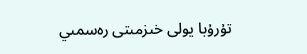تۇرۇبا يولى خىزمىتى رەسمىي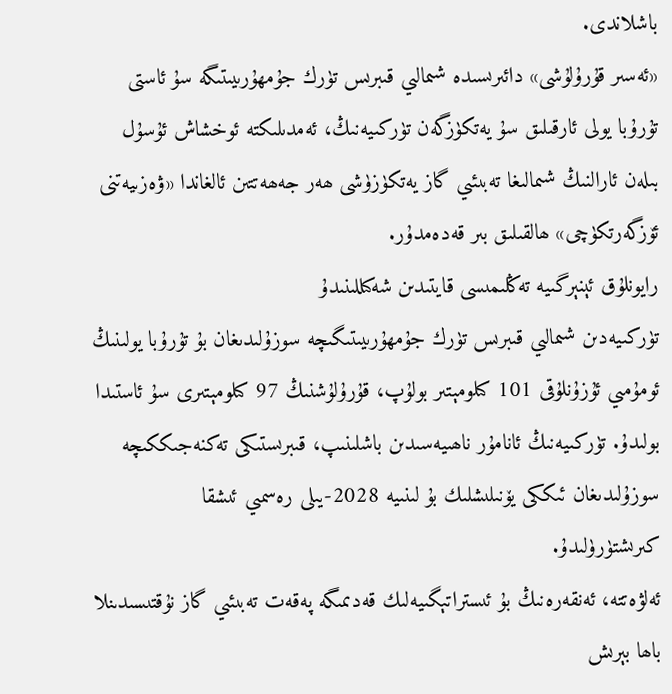باشلاندى.
«ئەسىر قۇرۇلۇشى» دائىرىسىدە شىمالىي قىبرىس تۈرك جۇمھۇرىيىتىگە سۇ ئاستى تۇرۇبا يولى ئارقىلىق سۇ يەتكۈزگەن تۈركىيەنىڭ، ئەمدىلىكتە ئوخشاش ئۇسۇل بىلەن ئارالنىڭ شىمالىغا تەبىئىي گاز يەتكۈزۈشى ھەر جەھەتتىن ئالغاندا «ۋەزىيەتنى ئۆزگەرتكۈچى» ھالقىلىق بىر قەدەمدۇر.
رايونلۇق ئېنېرگىيە تەڭلىمىسى قايتىدىن شەكىللىنىدۇ
تۈركىيەدىن شىمالىي قىبرىس تۈرك جۇمھۇرىيىتىگىچە سوزۇلىدىغان بۇ تۇرۇبا يولىنىڭ ئومۇمىي ئۇزۇنلۇقى 101 كىلومېتىر بولۇپ، قۇرۇلۇشنىڭ 97 كىلومېتىرى سۇ ئاستىدا بولىدۇ. تۈركىيەنىڭ ئانامۇر ناھىيەسىدىن باشلىنىپ، قىبرىستىكى تەكنەجىككىچە سوزۇلىدىغان ئىككى يۆنىلىشلىك بۇ لىنىيە 2028-يىلى رەسمىي ئىشقا كىرىشتۈرۈلىدۇ.
ئەلۋەتتە، ئەنقەرەنىڭ بۇ ئىستراتېگىيەلىك قەدىمىگە پەقەت تەبىئىي گاز نۇقتىسىدىنلا باھا بېرىش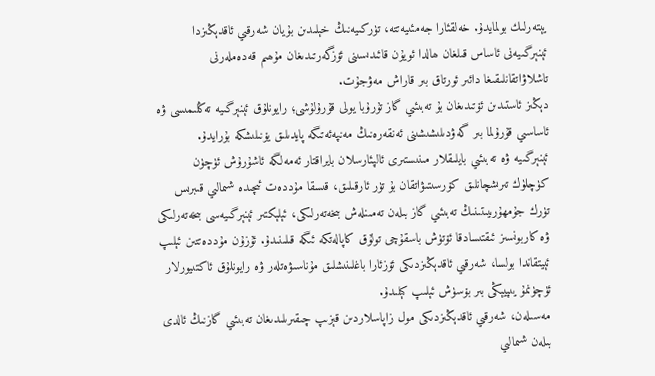يېتەرلىك بولمايدۇ. خەلقئارا جەمئىيەتتە، تۈركىيەنىڭ خېلىدىن بۇيان شەرقىي ئاقدېڭىزدا ئېنېرگىيەنى ئاساس قىلغان ھالدا ئويۇن قائىدىسىنى ئۆزگەرتىدىغان مۇھىم قەدەملەرنى تاشلاۋاتقانلىقىغا دائىر ئورتاق بىر قاراش مەۋجۇت.
دېڭىز ئاستىدىن ئۆتىدىغان بۇ تەبىئىي گاز تۇرۇبا يولى قۇرۇلۇشى؛ رايونلۇق ئېنېرگىيە تەڭلىمىسى ۋە ئاساسىي قۇرۇلما بىر گەۋدىلىشىشىنى ئەنقەرەنىڭ مەنپەئەتىگە پايدىلىق يۆنىلىشكە بۇرايدۇ.
ئېنېرگىيە ۋە تەبىئىي بايلىقلار مىنىستىرى ئالپئارسلان بايراقتار ئەمەلگە ئاشۇرۇش ئۈچۈن كۈچلۈك تىرىشچانلىق كۆرسىتىۋاتقان بۇ تۈر ئارقىلىق، قىسقا مۇددەت ئىچىدە شىمالىي قىبرىس تۈرك جۇمھۇرىيىتىنىڭ تەبىئىي گاز بىلەن تەمىنلەش بىخەتەرلىكى، ئېلېكتىر ئېنېرگىيەسى بىخەتەرلىكى ۋە كاربونسىز ئىقتىسادقا ئۆتۈش باسقۇچى تولۇق كاپالەتكە ئىگە قىلىنىدۇ. ئۇزۇن مۇددەتتىن ئېلىپ ئېيتقاندا بولسا، شەرقىي ئاقدېڭىزدىكى ئۆزئارا باغلىنىشلىق مۇناسىۋەتلەر ۋە رايونلۇق ئاكتىيورلار ئۈچۈنمۇ يىپيېڭى بىر بۆسۈش ئېلىپ كېلىدۇ.
مەسىلەن، شەرقىي ئاقدېڭىزدىكى مول زاپاسلاردىن قېزىپ چىقىرىلىدىغان تەبىئىي گازنىڭ ئالدى بىلەن شىمالىي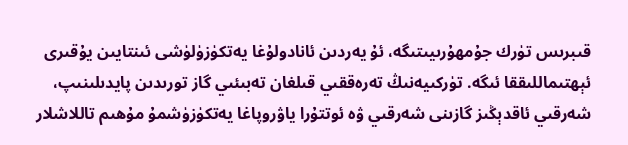قىبرىس تۈرك جۇمھۇرىيىتىگە، ئۇ يەردىن ئانادولۇغا يەتكۈزۈلۈشى ئىنتايىن يۇقىرى ئېھتىماللىققا ئىگە. تۈركىيەنىڭ تەرەققىي قىلغان تەبىئىي گاز تورىدىن پايدىلىنىپ، شەرقىي ئاقدېڭىز گازىنى شەرقىي ۋە ئوتتۇرا ياۋروپاغا يەتكۈزۈشمۇ مۇھىم تاللاشلار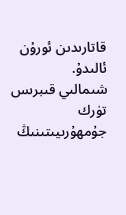قاتارىدىن ئورۇن ئالىدۇ.
شىمالىي قىبرىس تۈرك جۇمھۇرىيىتىنىڭ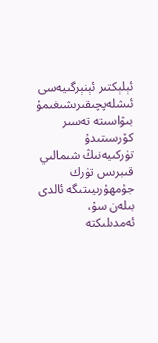ئېلېكتىر ئېنېرگىيەسى ئىشلەپچىقىرىشىغىمۇ بىۋاسىتە تەسىر كۆرسىتىدۇ
تۈركىيەنىڭ شىمالىي قىبرىس تۈرك جۇمھۇرىيىتىگە ئالدى بىلەن سۇ، ئەمدىلىكتە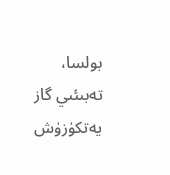بولسا، تەبىئىي گاز يەتكۈزۈش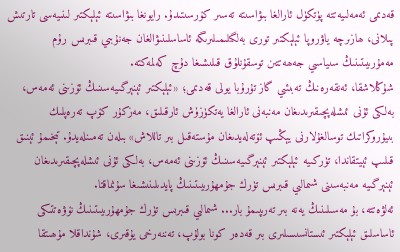قەدىمى ئەمەلىيەتتە پۈتكۈل ئارالغا بىۋاسىتە تەسىر كۆرسىتىدۇ. رايونغا بىۋاسىتە ئېلېكتىر لىنىيەسى تارتىش پىلانى، ھازىرچە ياۋروپا ئېلېكتىر تورى بەلگىلىمىلىرىگە ئاساسلىنىۋالغان جەنۇبىي قىبرىس رۇم مەمۇرىيىتىنىڭ سىياسىي جەھەتتىن توسقۇنلۇق قىلىشىغا دۇچ كەلمەكتە.
شۇڭلاشقا، ئەنقەرەنىڭ تەبىئىي گاز تۇرۇبا يولى قەدىمى؛ «ئېلېكتىر ئېنېرگىيەسىنىڭ ئۆزىنى ئەمەس، بەلكى ئۇنى ئىشلەپچىقىرىدىغان مەنبەنى ئارالغا يەتكۈزۈش ئارقىلىق، مەزكۇر كۆپ تەرەپلىك بىيۇروكراتىك توسالغۇلارنى يېڭىپ ئۆتەلەيدىغان مۇستەقىل بىر تاللاش» بىلەن تەمىنلەيدۇ. تېخىمۇ ئېنىق قىلىپ ئېيتقاندا، تۈركىيە ئېلېكتىر ئېنېرگىيەسىنىڭ ئۆزىنى ئەمەس، بەلكى ئۇنى ئىشلەپچىقىرىدىغان ئېنېرگىيە مەنبەسىنى شىمالىي قىبرىس تۈرك جۇمھۇرىيىتىنىڭ پايدىلىنىشىغا سۇنماقتا.
ئەلۋەتتە، بۇ مەسىلىنىڭ يەنە بىر تەرىپىمۇ بار... شىمالىي قىبرىس تۈرك جۇمھۇرىيىتىنىڭ نۆۋەتتىكى ئاساسلىق ئېلېكتىر ئىستانسىسىلىرى بىر قەدەر كونا بولۇپ، تەننەرخى يۇقىرى، شۇنداقلا مۇھىتقا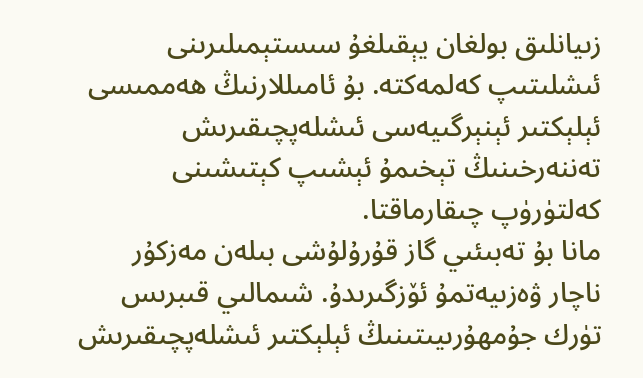زىيانلىق بولغان يېقىلغۇ سىستېمىلىرىنى ئىشلىتىپ كەلمەكتە. بۇ ئامىللارنىڭ ھەممىسى ئېلېكتىر ئېنېرگىيەسى ئىشلەپچىقىرىش تەننەرخىنىڭ تېخىمۇ ئېشىپ كېتىشىنى كەلتۈرۈپ چىقارماقتا.
مانا بۇ تەبىئىي گاز قۇرۇلۇشى بىلەن مەزكۇر ناچار ۋەزىيەتمۇ ئۆزگىرىدۇ. شىمالىي قىبرىس تۈرك جۇمھۇرىيىتىنىڭ ئېلېكتىر ئىشلەپچىقىرىش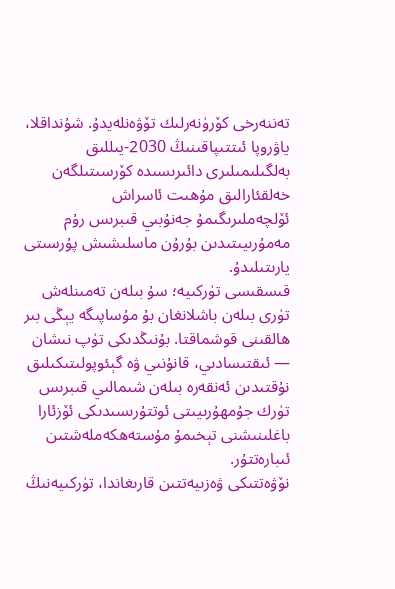تەننەرخى كۆرۈنەرلىك تۆۋەنلەيدۇ. شۇنداقلا، ياۋروپا ئىتتىپاقىنىڭ 2030-يىللىق بەلگىلىمىلىرى دائىرىسىدە كۆرسىتىلگەن خەلقئارالىق مۇھىت ئاسراش ئۆلچەملىرىگىمۇ جەنۇبىي قىبرىس رۇم مەمۇرىيىتىدىن بۇرۇن ماسلىشىش پۇرسىتى يارىتىلىدۇ.
قىسقىسى تۈركىيە؛ سۇ بىلەن تەمىنلەش تۈرى بىلەن باشلانغان بۇ مۇساپىگە يېڭى بىر ھالقىنى قوشماقتا. بۇنىڭدىكى تۈپ نىشان — ئىقتىسادىي، قانۇنىي ۋە گېئوپولىتىكىلىق نۇقتىدىن ئەنقەرە بىلەن شىمالىي قىبرىس تۈرك جۇمھۇرىيىتى ئوتتۇرىسىدىكى ئۆزئارا باغلىنىشنى تېخىمۇ مۇستەھكەملەشتىن ئىبارەتتۇر.
نۆۋەتتىكى ۋەزىيەتتىن قارىغاندا، تۈركىيەنىڭ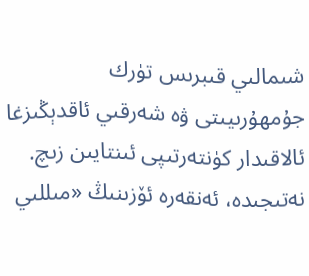شىمالىي قىبرىس تۈرك جۇمھۇرىيىتى ۋە شەرقىي ئاقدېڭىزغا ئالاقىدار كۈنتەرتىپى ئىنتايىن زىچ. نەتىجىدە، ئەنقەرە ئۆزىنىڭ «مىللىي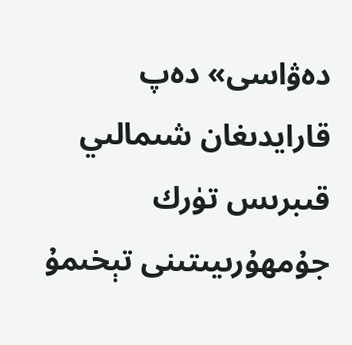دەۋاسى» دەپ قارايدىغان شىمالىي قىبرىس تۈرك جۇمھۇرىيىتىنى تېخىمۇ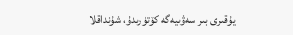يۇقىرى بىر سەۋىيەگە كۆتۈرىدۇ، شۇنداقلا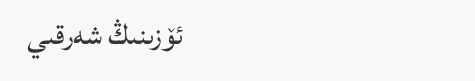ئۆزىنىڭ شەرقىي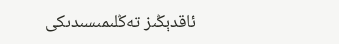ئاقدېڭىز تەڭلىمىسىدىكى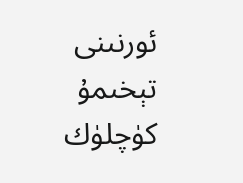ئورنىنى تېخىمۇ كۈچلۈك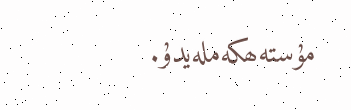مۇستەھكەملەيدۇ.